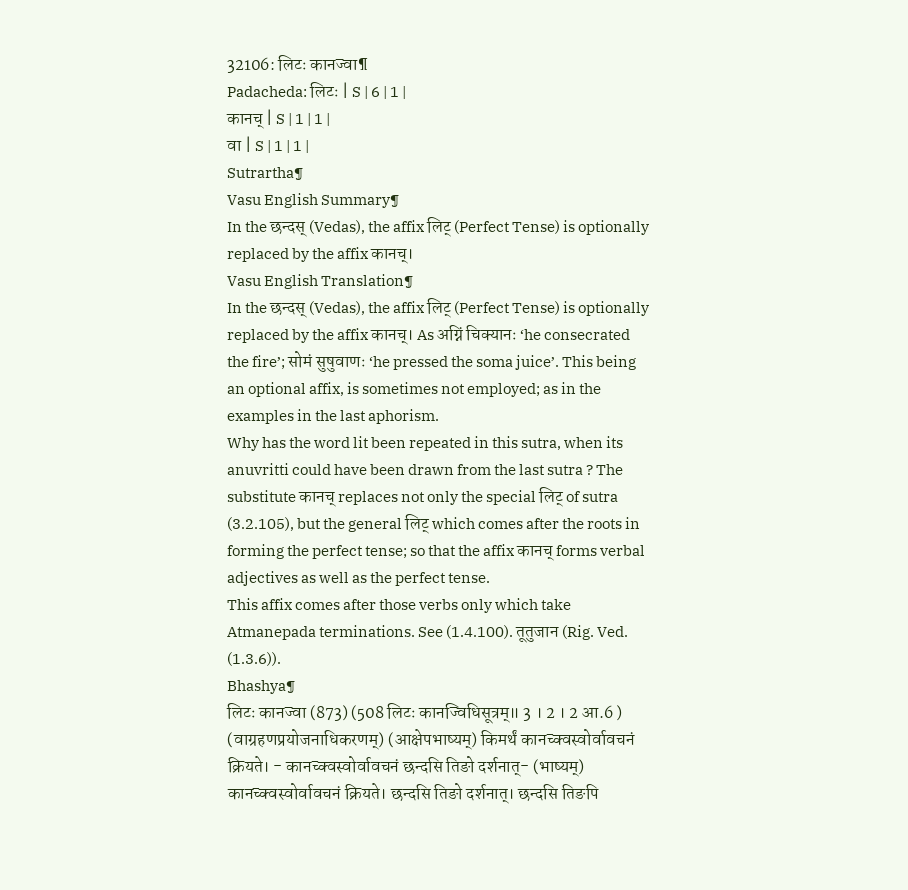32106: लिटः कानज्वा¶
Padacheda: लिटः | S | 6 | 1 |
कानच् | S | 1 | 1 |
वा | S | 1 | 1 |
Sutrartha¶
Vasu English Summary¶
In the छन्दस् (Vedas), the affix लिट् (Perfect Tense) is optionally replaced by the affix कानच्।
Vasu English Translation¶
In the छन्दस् (Vedas), the affix लिट् (Perfect Tense) is optionally replaced by the affix कानच्। As अग्निं चिक्यानः ‘he consecrated the fire’; सोमं सुषुवाणः ‘he pressed the soma juice’. This being an optional affix, is sometimes not employed; as in the examples in the last aphorism.
Why has the word lit been repeated in this sutra, when its anuvritti could have been drawn from the last sutra ? The substitute कानच् replaces not only the special लिट् of sutra (3.2.105), but the general लिट् which comes after the roots in forming the perfect tense; so that the affix कानच् forms verbal adjectives as well as the perfect tense.
This affix comes after those verbs only which take Atmanepada terminations. See (1.4.100). तूतुजान (Rig. Ved. (1.3.6)).
Bhashya¶
लिटः कानज्वा (873) (508 लिटः कानज्विधिसूत्रम्॥ 3 । 2 । 2 आ.6 ) (वाग्रहणप्रयोजनाधिकरणम्) (आक्षेपभाष्यम्) किमर्थं कानच्क्वस्वोर्वावचनं क्रियते। - कानच्क्वस्वोर्वावचनं छन्दसि तिङो दर्शनात्- (भाष्यम्) कानच्क्वस्वोर्वावचनं क्रियते। छन्दसि तिङो दर्शनात्। छन्दसि तिङपि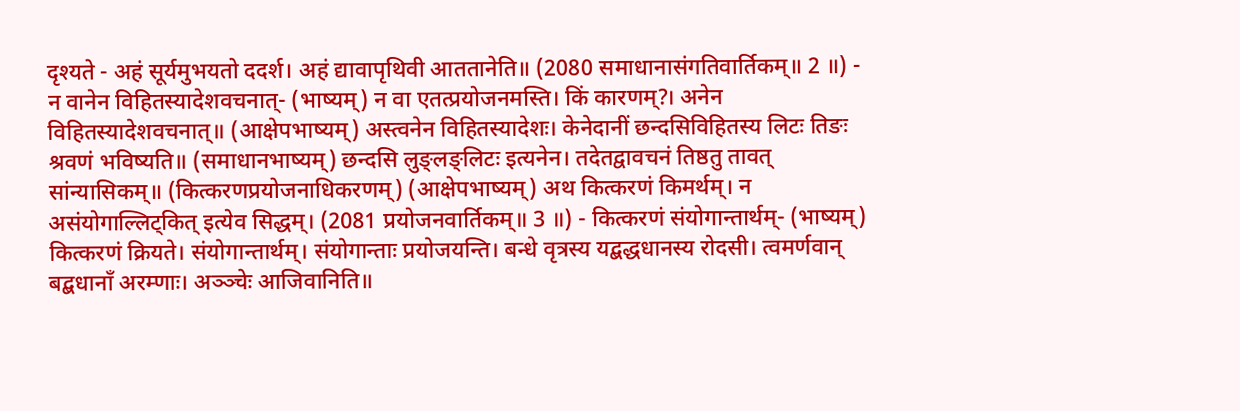दृश्यते - अहं सूर्यमुभयतो ददर्श। अहं द्यावापृथिवी आततानेति॥ (2080 समाधानासंगतिवार्तिकम्॥ 2 ॥) - न वानेन विहितस्यादेशवचनात्- (भाष्यम्) न वा एतत्प्रयोजनमस्ति। किं कारणम्?। अनेन विहितस्यादेशवचनात्॥ (आक्षेपभाष्यम्) अस्त्वनेन विहितस्यादेशः। केनेदानीं छन्दसिविहितस्य लिटः तिङः श्रवणं भविष्यति॥ (समाधानभाष्यम्) छन्दसि लुङ्लङ्लिटः इत्यनेन। तदेतद्वावचनं तिष्ठतु तावत् सांन्यासिकम्॥ (कित्करणप्रयोजनाधिकरणम्) (आक्षेपभाष्यम्) अथ कित्करणं किमर्थम्। न असंयोगाल्लिट्कित् इत्येव सिद्धम्। (2081 प्रयोजनवार्तिकम्॥ 3 ॥) - कित्करणं संयोगान्तार्थम्- (भाष्यम्) कित्करणं क्रियते। संयोगान्तार्थम्। संयोगान्ताः प्रयोजयन्ति। बन्धे वृत्रस्य यद्बद्धधानस्य रोदसी। त्वमर्णवान् बद्बधानाँ अरम्णाः। अञ्ञ्चेः आजिवानिति॥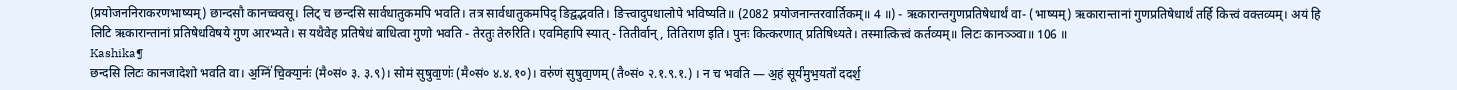(प्रयोजननिराकरणभाष्यम्) छान्दसौ कानच्क्वसू। लिट् च छन्दसि सार्वधातुकमपि भवति। तत्र सार्वधातुकमपिद् ङिद्वद्भवति। ङित्त्वादुपधालोपे भविष्यति॥ (2082 प्रयोजनान्तरवार्तिकम्॥ 4 ॥) - ऋकारान्तगुणप्रतिषेधार्थं वा- (भाष्यम्) ऋकारान्तानां गुणप्रतिषेधार्थं तर्हि कित्त्वं वक्तव्यम्। अयं हि लिटि ऋकारान्तानां प्रतिषेधविषये गुण आरभ्यते। स यथैवेह प्रतिषेधं बाधित्वा गुणो भवति - तेरतुः तेरुरिति। एवमिहापि स्यात् - तितीर्वान्, तितिराण इति। पुनः कित्करणात् प्रतिषिध्यते। तस्मात्कित्त्वं कर्तव्यम्॥ लिटः कानञ्ञ्वा॥ 106 ॥
Kashika¶
छन्दसि लिटः कानजादेशो भवति वा। अ॒ग्निं॑ चि॒क्या॒नः॑ (मै०सं० ३. ३.९)। सोमं सुषुवा॒णः॑ (मै०सं० ४.४.१०)। वरु॑णं सुषुवा॒णम् (तै०सं० २.१.९.१.) । न च भवति — अ॒हं सूर्य॑मुभ॒यतो॑ ददर्श॒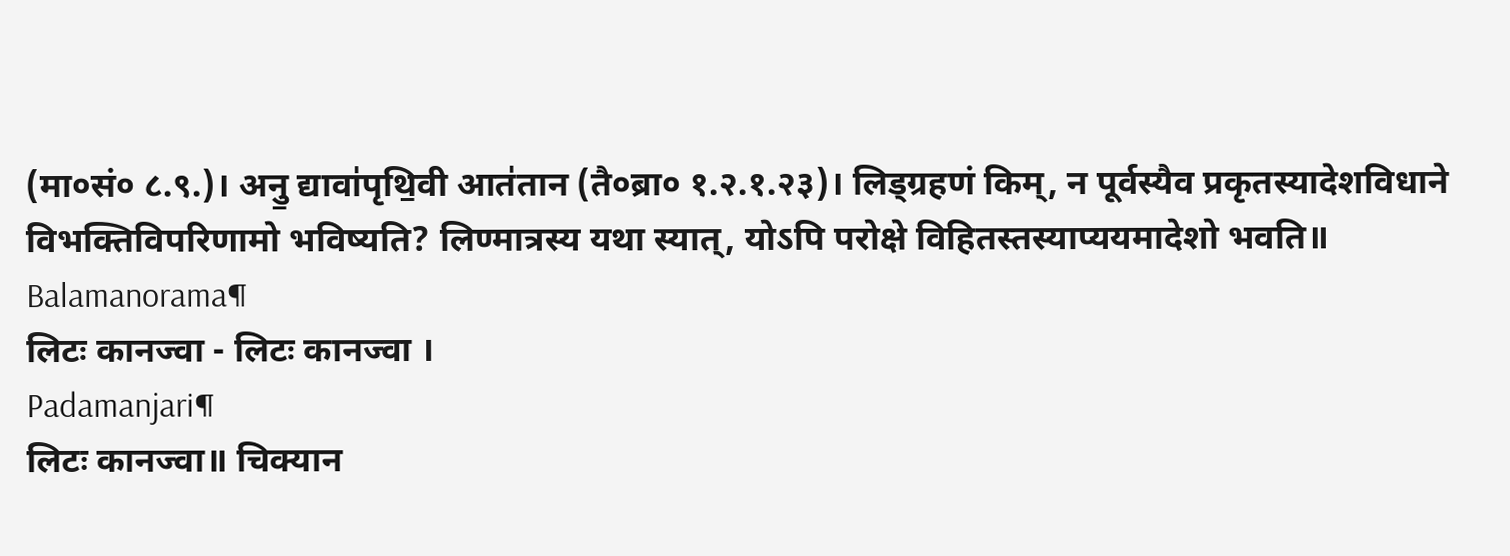(मा०सं० ८.९.)। अनु॒ द्यावा॑पृथि॒वी आत॑तान (तै०ब्रा० १.२.१.२३)। लिड्ग्रहणं किम्, न पूर्वस्यैव प्रकृतस्यादेशविधाने विभक्तिविपरिणामो भविष्यति? लिण्मात्रस्य यथा स्यात्, योऽपि परोक्षे विहितस्तस्याप्ययमादेशो भवति॥
Balamanorama¶
लिटः कानज्वा - लिटः कानज्वा ।
Padamanjari¶
लिटः कानज्वा॥ चिक्यान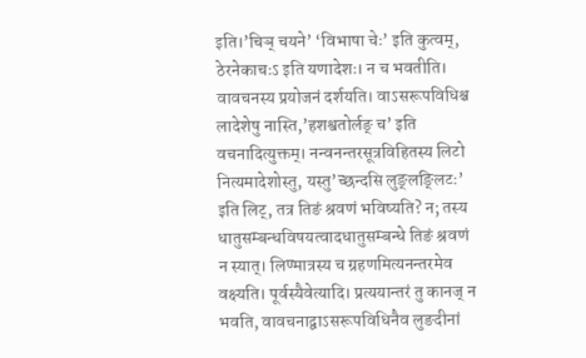इति।’चिञ् चयने’ ‘विभाषा चेः’ इति कुत्वम्, ठेरनेकाचःऽ इति यणादेशः। न च भवतीति। वावचनस्य प्रयोजनं दर्शयति। वाऽसरूपविधिश्च लादेशेषु नास्ति,’हशश्वतोर्लङ् च’ इति वचनादित्युक्तम्। नन्वनन्तरसूत्रविहितस्य लिटो नित्यमादेशोस्तु, यस्तु’च्छन्दसि लुङ्लङ्लिटः’ इति लिट्, तत्र तिङं श्रवणं भविष्यति? न; तस्य धातुसम्बन्धविषयत्वादधातुसम्बन्धे तिङं श्रवणं न स्यात्। लिण्मात्रस्य च ग्रहणमित्यनन्तरमेव वक्ष्यति। पूर्वस्यैवेत्यादि। प्रत्ययान्तरं तु कानज् न भवति, वावचनाद्वाऽसरूपविधिनैव लुङदीनां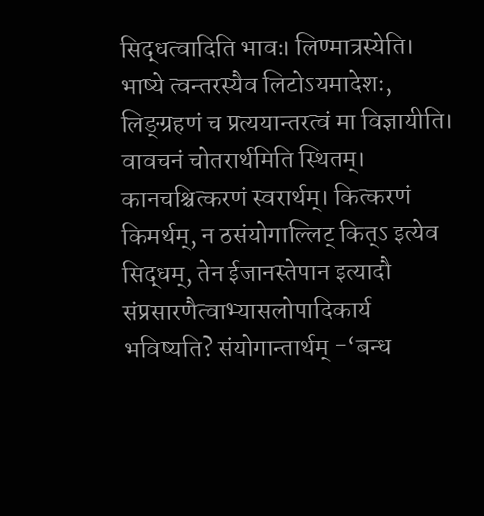सिद्धत्वादिति भावः। लिण्मात्रस्येति। भाष्ये त्वन्तरस्यैव लिटोऽयमादेशः, लिङ्ग्रहणं च प्रत्ययान्तरत्वं मा विज्ञायीति। वावचनं चोतरार्थमिति स्थितम्। कानचश्चित्करणं स्वरार्थम्। कित्करणं किमर्थम्, न ठसंयोगाल्लिट् कित्ऽ इत्येव सिद्धम्, तेन ईजानस्तेपान इत्यादौ संप्रसारणैत्वाभ्यासलोपादिकार्य भविष्यति? संयोगान्तार्थम् -‘बन्ध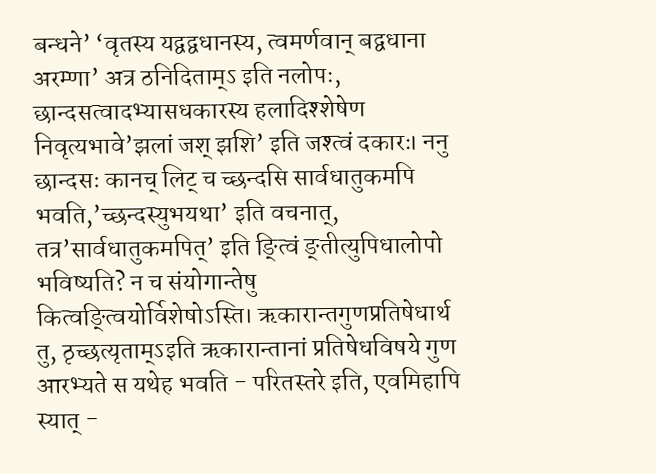बन्धने’ ‘वृतस्य यद्वद्वधानस्य, त्वमर्णवान् बद्वधाना अरम्णा’ अत्र ठनिदिताम्ऽ इति नलोपः, छान्दसत्वादभ्यासधकारस्य हलादिश्शेषेण निवृत्यभावे’झलां जश् झशि’ इति जश्त्वं दकारः। ननु छान्दसः कानच् लिट् च च्छन्दसि सार्वधातुकमपि भवति,’च्छन्दस्युभयथा’ इति वचनात्, तत्र’सार्वधातुकमपित्’ इति ङ्त्विं ङ्तीत्युपिधालोपो भविष्यति? न च संयोगान्तेषु कित्वङ्त्वियोर्विशेषोऽस्ति। ऋकारान्तगुणप्रतिषेधार्थ तु, ठृच्छत्यृताम्ऽइति ऋकारान्तानां प्रतिषेधविषये गुण आरभ्यते स यथेह भवति - परितस्तरे इति, एवमिहापि स्यात् -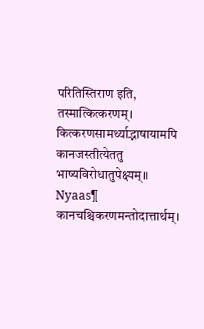परितिस्तिराण इति, तस्मात्कित्करणम्। कित्करणसामर्थ्याद्भाषायामपि कानजस्तीत्येततु भाष्यविरोधातुपेक्ष्यम्॥
Nyaas¶
कानचश्चिकरणमन्तोदात्तार्थम्।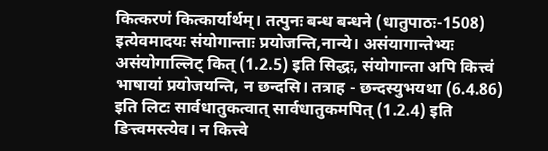कित्करणं कित्कार्यार्थम्। तत्पुनः बन्ध बन्धने (धातुपाठः-1508) इत्येवमादयः संयोगान्ताः प्रयोजन्ति,नान्ये। असंयागान्तेभ्यः असंयोगाल्लिट् कित् (1.2.5) इति सिद्धः, संयोगान्ता अपि कित्त्वं भाषायां प्रयोजयन्ति, न छन्दसि। तत्राह - छन्दस्युभयथा (6.4.86) इति लिटः सार्वधातुकत्वात् सार्वधातुकमपित् (1.2.4) इति ङित्त्वमस्त्येव। न कित्त्वे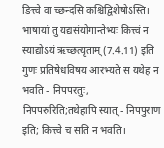ङित्त्वे वा च्छन्दसि कश्चिद्विशेषोऽस्ति। भाषायां तु यद्यसंयोगान्तेभ्यः कित्त्वं न स्याद्योऽयं ऋच्छत्यृताम् (7.4.11) इति गुणः प्रतिषेधविषय आरभ्यते स यथेह न भवति - निपपरतुः, निपपरुरिति;तथेहापि स्यात् - निपपुराण इति; कित्त्वे च सति न भवति।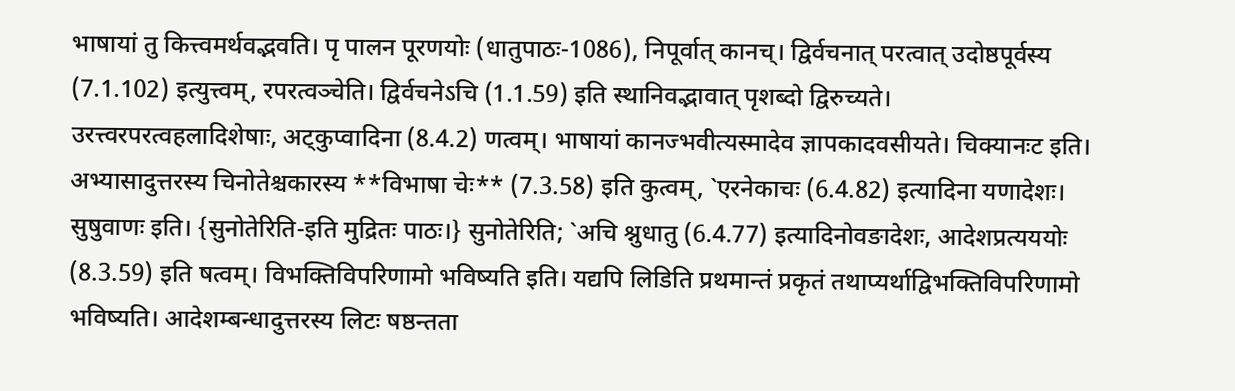भाषायां तु कित्त्वमर्थवद्भवति। पृ पालन पूरणयोः (धातुपाठः-1086), निपूर्वात् कानच्। द्विर्वचनात् परत्वात् उदोष्ठपूर्वस्य (7.1.102) इत्युत्त्वम्, रपरत्वञ्चेति। द्विर्वचनेऽचि (1.1.59) इति स्थानिवद्भावात् पृशब्दो द्विरुच्यते। उरत्त्वरपरत्वहलादिशेषाः, अट्कुप्वादिना (8.4.2) णत्वम्। भाषायां कानज्भवीत्यस्मादेव ज्ञापकादवसीयते। चिक्यानःट इति। अभ्यासादुत्तरस्य चिनोतेश्चकारस्य **विभाषा चेः** (7.3.58) इति कुत्वम्, `एरनेकाचः (6.4.82) इत्यादिना यणादेशः। सुषुवाणः इति। {सुनोतेरिति-इति मुद्रितः पाठः।} सुनोतेरिति; `अचि श्नुधातु (6.4.77) इत्यादिनोवङादेशः, आदेशप्रत्यययोः (8.3.59) इति षत्वम्। विभक्तिविपरिणामो भविष्यति इति। यद्यपि लिडिति प्रथमान्तं प्रकृतं तथाप्यर्थाद्विभक्तिविपरिणामो भविष्यति। आदेशम्बन्धादुत्तरस्य लिटः षष्ठन्तता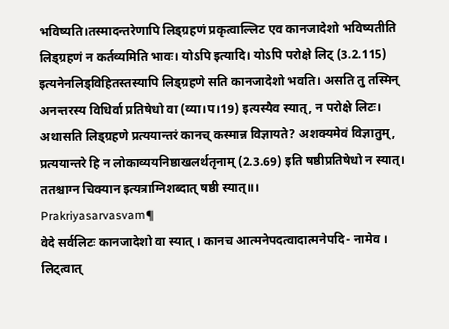भविष्यति।तस्मादन्तरेणापि लिड्ग्रहणं प्रकृत्वाल्लिट एव कानजादेशो भविष्यतीति लिड्ग्रहणं न कर्तव्यमिति भावः। योऽपि इत्यादि। योऽपि परोक्षे लिट् (3.2.115) इत्यनेनलिड्विहितस्तस्यापि लिड्ग्रहणे सति कानजादेशो भवति। असति तु तस्मिन् अनन्तरस्य विधिर्वा प्रतिषेधो वा (व्या।प।19) इत्यस्यैव स्यात्, न परोक्षे लिटः। अथासति लिड्ग्रहणे प्रत्ययान्तरं कानच् कस्मान्न विज्ञायते? अशक्यमेवं विज्ञातुम्, प्रत्ययान्तरे हि न लोकाव्ययनिष्ठाखलर्थतृनाम् (2.3.69) इति षष्ठीप्रतिषेधो न स्यात्। ततश्चाग्न चिक्यान इत्यत्राग्निशब्दात् षष्ठी स्यात्॥।
Prakriyasarvasvam¶
वेदे सर्वलिटः कानजादेशो वा स्यात् । कानच आत्मनेपदत्वादात्मनेपदि- नामेव । लिट्त्वात्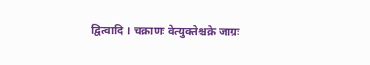द्वित्वादि । चक्राणः वेत्युक्तेश्चक्रे जाग्रः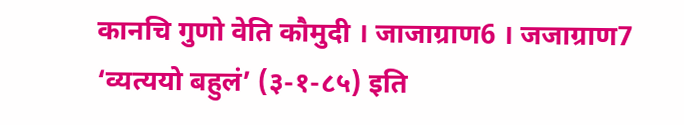कानचि गुणो वेति कौमुदी । जाजाग्राण6 । जजाग्राण7 ‘व्यत्ययो बहुलं’ (३-१-८५) इति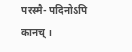परस्मै- पदिनोऽपि कानच् ।